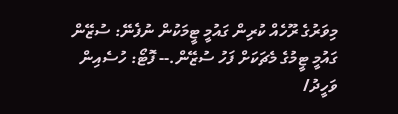މިވަރުގެ ރޫހެއް ކުރިން ގައުމީ ޓީމަކުން ނުފެނޭ: ސުޒޭން
ގައުމީ ޓީމުގެ މެޗަކަށް ފަހު ސުޒޭން.-- ފޮޓޯ: ހުސެއިން ވަހީދު/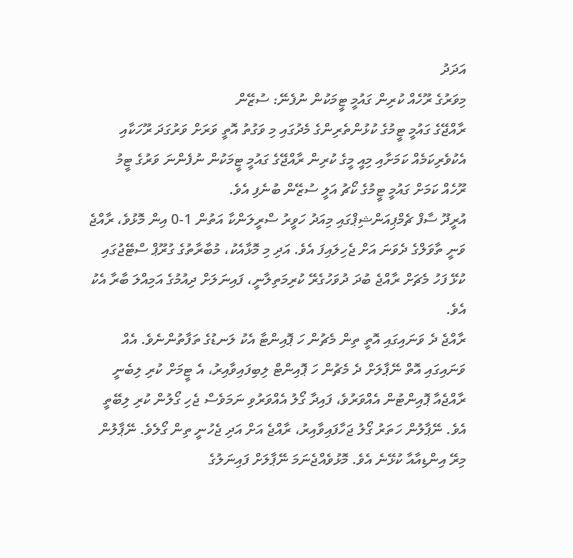އަދަދު
މިވަރުގެ ރޫހެއް ކުރިން ގައުމީ ޓީމަކުން ނުފެނޭ: ސުޒޭން
ރާއްޖޭގެ ގައުމީ ޓީމުގެ ކުޅުންތެރިންގެ މެދުގައި މި ވަގުތު އޮތީ ވަރަށް ވަރުގަދަ ރޫހަކާއި އެކުވެރިކަމެއް ކަމަށާއި މިއީ މީގެ ކުރިން ރާއްޖޭގެ ގައުމީ ޓީމަކުން ނުފެންނަ ވަރުގެ ޓީމު ރޫހެއް ކަމަށް ގައުމީ ޓީމުގެ ކޯޗު އަލީ ސުޒޭން ބުނެފި އެވެ.
އުރީދޫ ސާފް ޗެމްޕިއަންޝިޕްގައި މިއަދު ހަވީރު ސްރީލަންކާ އަތުން 1-0 އިން މޮޅުވެ، ރާއްޖެ ވަނީ ތާވަލްގެ ދެވަނަ އަށް ޖެހިލައިފަ އެވެ. އަދި މި މޮޅާއެކު، މުބާރާތުގެ ގުރޫޕް ސްޓޭޖުގައި ކުޅޭ ފަހު މެޗަށް ރާއްޖެ ބުދަ ދުވަހުގެރޭ ކުރިމަތިލާނީ، ފައިނަލަށް ދިއުމުގެ އަމިއްލަ ބާރާ އެކު އެވެ.
ރާއްޖެ ދެ ވަނައިގައި އޮތީ ތިން މެޗުން ހަ ޕޮއިންޓާ އެކު ލަނޑުގެ ތަފާތުންނެވެ. އެއް ވަނައިގައި އޮތް ނޭޕާލަށް ދެ މެޗުން ހަ ޕޮއިންޓް ލިބިފައިވާއިރު، އެ ޓީމަށް ކުރި ލިބެނީ ރާއްޖެއާ ޕޮއިންޓުން އެއްވަރުވެ، ފައިދާ ގޯލު އެއްވަރުވި ނަމަވެސް ޖެހި ގޯލުން ކުރި ލިބޭތީ އެވެ. ނޭޕާލުން ހަތަރު ގޯލު ޖަހާފައިވާއިރު، ރާއްޖެ އަށް އަދި ޖެހުނީ ތިން ގޯލެވެ. ނޭޕާލުން މިރޭ އިންޑިއާއާ ކުޅޭނެ އެވެ. މޮޅުވެއްޖެނަމަ ނޭޕާލަށް ފައިނަލުގެ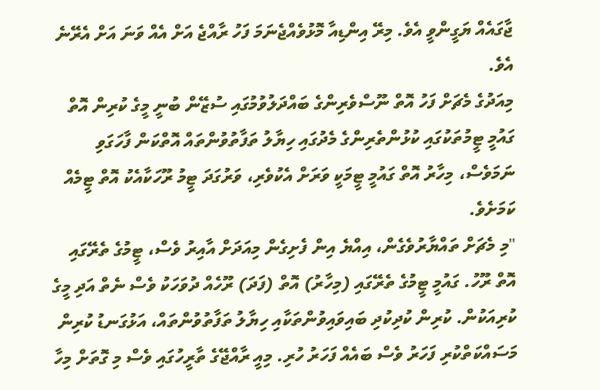ޖާގައެއް ޔަގީންވީ އެވެ. މިރޭ އިންޑިއާ މޮޅުވެއްޖެނަމަ ފަހު ރާއްޖެ އަށް އެއް ވަނަ އަށް އެރޭނެ އެވެ.
މިއަދުގެ މެޗަށް ފަހު އޮތް ނޫސްވެރިންގެ ބައްދަލުވުމުގައި ސުޒޭން ބުނީ މީގެ ކުރިން އޮތް ގައުމީ ޓީމުތަކުގައި ކުޅުންތެރިންގެ މެދުގައި ހިޔާލު ތަފާތުވުންތައް އޮތްކަން ފާހަގަވި ނަމަވެސް، މިހާރު އޮތް ގައުމީ ޓީމަކީ ވަރަށް އެކުވެރި، ވަރުގަދަ ޓީމު ރޫހަކާއެކު އޮތް ޓީމެއް ކަމަށެވެ.
"މި މެޗަށް ތައްޔާރުވެގެން، އިއްޔެ އިން ފެށިގެން މިއަދަށް އާއިރު ވެސް، ޓީމުގެ ތެރޭގައި އޮތް ރޫހު. ގައުމީ ޓީމުގެ ތެރޭގައި (މިހާރު) އޮތް (ފަދަ) ރޫހެއް ދުވަހަކު ވެސް ނެތް އަދި މީގެ ކުރިއަކުން. ކުރިން ކުދިކުދި ބައިވައިވުންތަކާއި ހިޔާލު ތަފާތުވުންތައް، އަޅުގަނޑު ކުރިން މަސައްކަތްކުރި ފަހަރު ވެސް ބައެއް ފަހަރު ހުރި. މިއީ ރާއްޖޭގެ ތާރީހުގައި ވެސް މި ގޮތަށް މިހާ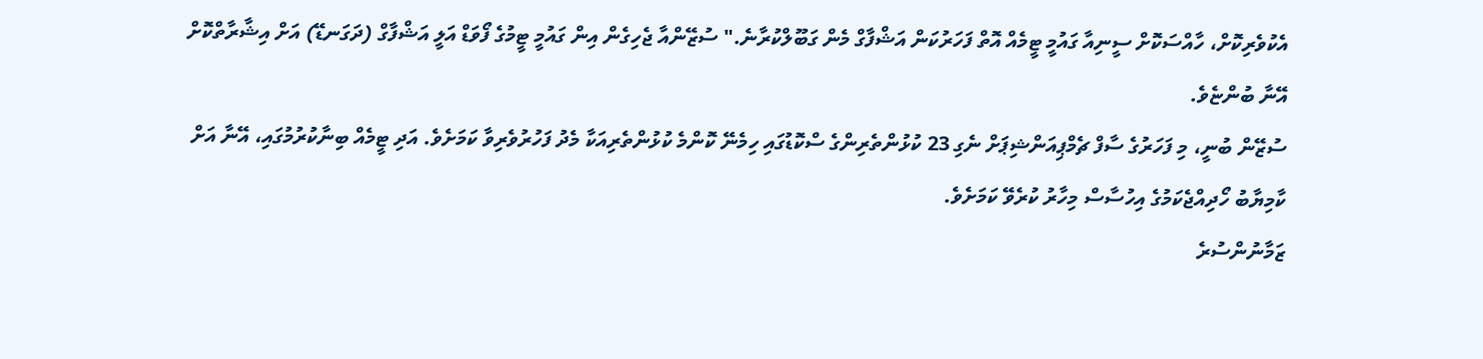އެކުވެރިކޮށް، ހާއްސަކޮށް ސީނިއާ ގައުމީ ޓީމެއް އޮތް ފަހަރުކަން އަޝްފާގް މެން ގަބޫލްކުރާނެ." ސުޒޭންއާ ޖެހިގެން އިން ގައުމީ ޓީމުގެ ފޯވަޑް އަލީ އަޝްފާގް (ދަގަނޑޭ) އަށް އިޝާރާތްކޮށް އޭނާ ބުންޏެވެ.
ސުޒޭން ބުނީ، މި ފަހަރުގެ ސާފް ޗެމްޕިއަންޝިޕަށް ނެގި 23 ކުޅުންތެރިންގެ ސްކޮޑުގައި ހިމެނޭ ކޮންމެ ކުޅުންތެރިއަކާ މެދު ފަހުރުވެރިވާ ކަމަށެވެ. އަދި ޓީމެއް ބިނާކުރުމުގައި، އޭނާ އަށް ކާމިޔާބު ހޯދިއްޖެކަމުގެ އިހުސާސް މިހާރު ކުރެވޭ ކަމަށެވެ.
ޒަމާނުންސުރެ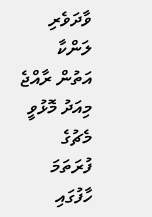ވާދަވެރި ލަންކާ އަތުން ރާއްޖެ މިއަދު މޮޅުވީ މެޗުގެ ފުރަތަމަ ހާފުގައި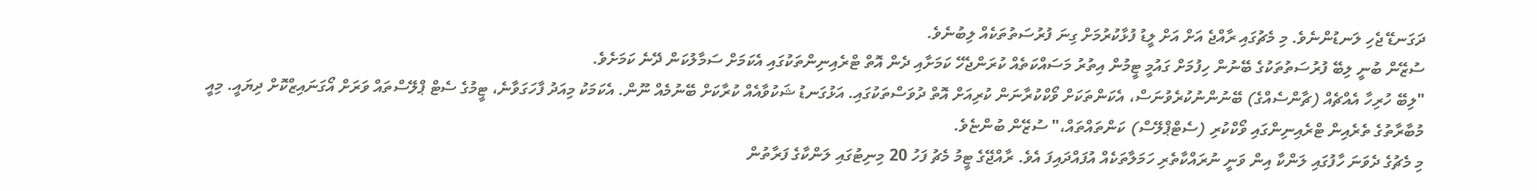ދަގަނޑޭ ޖެހި ލަނޑުންނެވެ. މި މެޗުގައި ރާއްޖެ އަށް އަށް ލީޑު ފުޅާކުރުމަށް ގިނަ ފުރުސަތުތަކެއް ލިބުނެވެ.
ސުޒޭން ބުނީ ލިބޭ ފުރުސަތުތަކުގެ ބޭނުން ހިފުމަށް ގައުމީ ޓީމުން އިތުރު މަސައްކަތެއް ކުރަންޖެހޭ ކަމަށާއި ދެން އޮތް ޓްރެއިނިންތަކުގައި އެކަމަށް ސަމާލުކަން ދޭނެ ކަމަށެވެ.
"ލިބޭ ހުރިހާ އެއްޗެއް (ޗާންސެއްގެ) ބޭނުންނުކުރެވުނަސް، އެކަންތަކަށް ވޯކްކުރާނަން ކުރިއަށް އޮތް ދުވަސްތަކުގައި. އަޅުގަނޑު ޝަކުވާއެއް ކުރާކަށް ބޭނުމެއް ނޫން. އެކަމަކު މިއަދު ފާހަގަވާނެ، ޓީމުގެ ސެޓް ޕްލޭސްތައް ވަރަށް އޯގަނައިޒްކޮށް ދިޔައީ. މިއީ މުބާރާތުގެ ތެރެއިން ޓްރެއިނިންގައި ވޯކްކުރި (ސެޓްޕްލޭސް) ކަންތައްތައް،" ސުޒޭން ބުންޏެވެ.
މި މެޗުގެ ދެވަނަ ހާފުގައި ލަންކާ އިން ވަނީ ނުރައްކާތެރި ހަމަލާތަކެއް އުފައްދައިފަ އެވެ. ރާއްޖޭގެ ޓީމު މެޗު ފަހު 20 މިނިޓުގައި ލަންކާގެ ފަރާތުން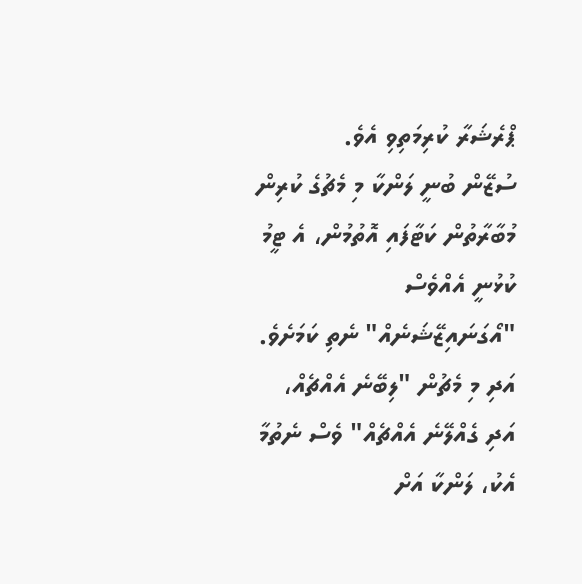ޕްރެޝަރާ ކުރިމަތިވި އެވެ.
ސުޒޭން ބުނީ ލަންކާ މި މެޗުގެ ކުރިން މުބާރާތުން ކަޓާފައި އޮތުމުން، އެ ޓީމު ކުޅުނީ އެއްވެސް "އޯގަނައިޒޭޝަނެއް" ނެތި ކަމަށެވެ. އަދި މި މެޗުން "ލިބޭނެ އެއްޗެއް، އަދި ގެއްލޭނެ އެއްޗެއް" ވެސް ނެތުމާ އެކު، ލަންކާ އަށް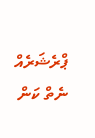ޕްރެޝަރެއް ނެތް ކަން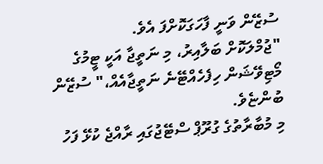ސުޒޭން ވަނީ ފާހަގަކޮށްފަ އެވެ.
"ޖުމްލަކޮށް ބަލާއިރު، މި ނަތީޖާ އަކީ ޓީމުގެ މޯޓިވޭޝަން ހިފެހެއްޓޭނެ ނަތީޖާއެއް،" ސުޒޭން ބުންޏެވެ.
މި މުބާރާތުގެ ގުރޫޕް ސްޓޭޖުގައި ރާއްޖެ ކުޅޭ ފަހު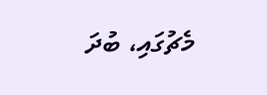މެޗުގައި، ބުދަ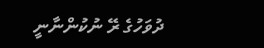ދުވަހުގެ ރޭ ނުކުންނާނީ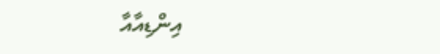އިންޑިއާއާ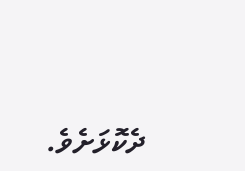ދެކޮޅަށެވެ.